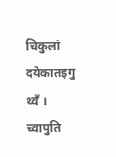चिकुलां दयेकातइगु थ्वँ । च्वापुति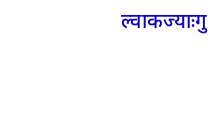ल्वाकज्याःगु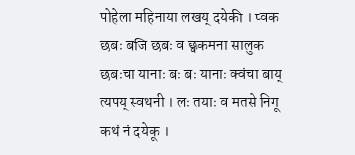पोहेला महिनाया लखय् दयेकी । प्वक छबः बजि छबः व छ्वकमना सालुक छबःचा यानाः बः बः यानाः क्वंचा बाय् त्यपय् स्वथनी । लः तयाः व मतसे निगू कथं नं दयेकू ।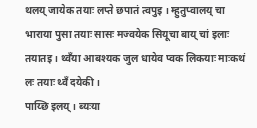थलय् जायेक तयाः लप्ते छपातं त्वपुइ । म्हुतुप्वालय् चा भाराया पुसा तयाः सासः मज्वयेक सियूचा बाय् चां इलाः तयातइ । थ्वँया आबश्यक जुल धायेव प्वक लिकयाः माःकथं लः तयाः थ्वँ दयेकी ।
पाय्छि इलय् । ब्यःया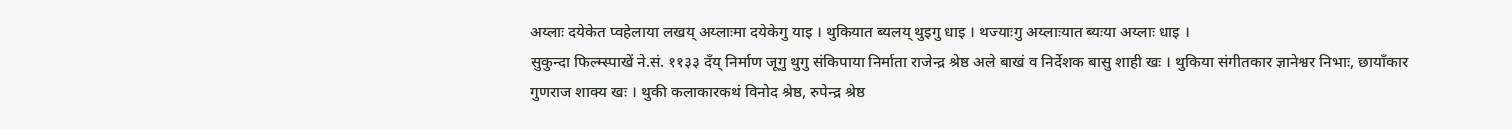अय्लाः दयेकेत प्वहेलाया लखय् अय्लाःमा दयेकेगु याइ । थुकियात ब्यलय् थुइगु धाइ । थज्याःगु अय्लाःयात ब्यःया अय्लाः धाइ ।
सुकुन्दा फिल्म्स्पाखें ने.सं. ११३३ दँय् निर्माण जूगु थुगु संकिपाया निर्माता राजेन्द्र श्रेष्ठ अले बाखं व निर्देशक बासु शाही खः । थुकिया संगीतकार ज्ञानेश्वर निभाः, छायाँकार गुणराज शाक्य खः । थुकी कलाकारकथं विनोद श्रेष्ठ, रुपेन्द्र श्रेष्ठ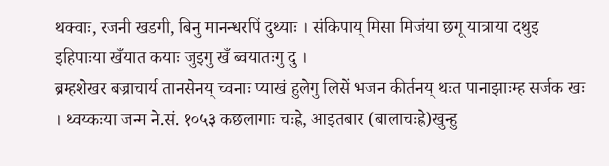थक्वाः, रजनी खडगी, बिनु मानन्धरपिं दुथ्याः । संकिपाय् मिसा मिजंया छगू यात्राया दथुइ इहिपाःया खँयात कयाः जुइगु खँ ब्वयातःगु दु ।
ब्रम्हशेखर बज्राचार्य तानसेनय् च्वनाः प्याखं हुलेगु लिसें भजन कीर्तनय् थःत पानाझाःम्ह सर्जक खः । थ्वय्कःया जन्म ने.सं. १०५३ कछलागाः चःह्रे, आइतबार (बालाचःह्रे)खुन्हु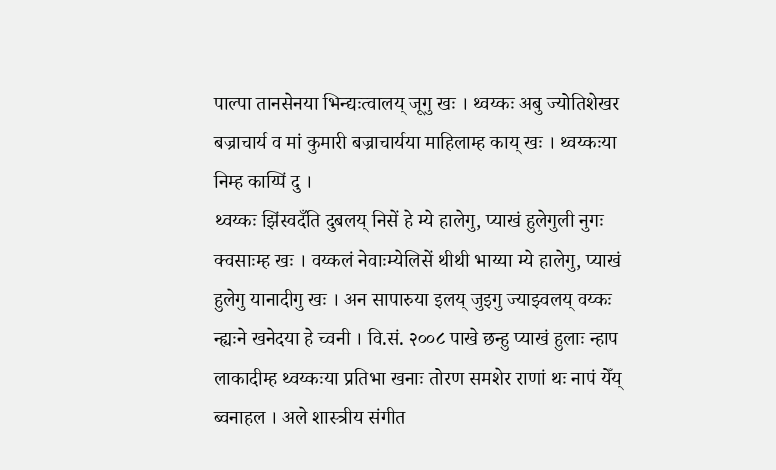पाल्पा तानसेनया भिन्द्यःत्वालय् जूगु खः । थ्वय्कः अबु ज्योतिशेखर बज्राचार्य व मां कुमारी बज्राचार्यया माहिलाम्ह काय् खः । थ्वय्कःया निम्ह काय्पिं दु ।
थ्वय्कः झिंस्वदँति दुबलय् निसें हे म्ये हालेगु, प्याखं हुलेगुली नुगः क्वसाःम्ह खः । वय्कलं नेवाःम्येलिसें थीथी भाय्या म्ये हालेगु, प्याखं हुलेगु यानादीगु खः । अन सापारुया इलय् जुइगु ज्याझ्वलय् वय्कः न्ह्यःने खनेदया हे च्वनी । वि.सं. २००८ पाखे छन्हु प्याखं हुलाः न्हाप लाकादीम्ह थ्वय्कःया प्रतिभा खनाः तोरण समशेर राणां थः नापं येँय् ब्वनाहल । अले शास्त्रीय संगीत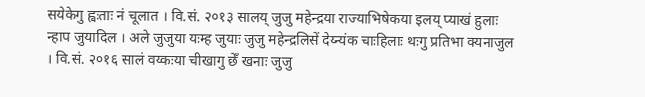सयेकेगु ह्वःताः नं चूलात । वि.सं. २०१३ सालय् जुजु महेन्द्रया राज्याभिषेकया इलय् प्याखं हुलाः न्हाप जुयादिल । अले जुजुया यःम्ह जुयाः जुजु महेन्द्रलिसें देय्न्यंक चाःहिलाः थःगु प्रतिभा क्यनाजुल । वि.सं. २०१६ सालं वय्कःया चीखागु छेँ खनाः जुजु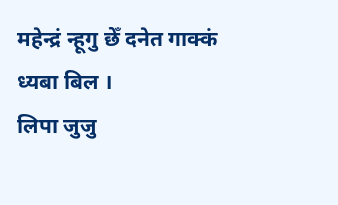महेन्द्रं न्हूगु छेँ दनेत गाक्कं ध्यबा बिल ।
लिपा जुजु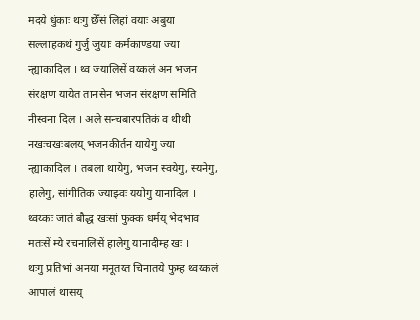मदये धुंकाः थःगु छेँसं लिहां वयाः अबुया सल्लाहकथं गुर्जु जुयाः कर्मकाण्डया ज्या न्ह्याकादिल । थ्व ज्यालिसें वय्कलं अन भजन संरक्षण यायेत तानसेन भजन संरक्षण समिति नीस्वना दिल । अले सन्चबारपतिकं व थीथी नखःचखःबलय् भजनकीर्तन यायेगु ज्या न्ह्याकादिल । तबला थायेगु, भजन स्वयेगु, स्यनेगु, हालेगु, सांगीतिक ज्याझ्वः ययोगु यानादिल । थ्वय्कः जातं बौद्ध खःसां फुक्क धर्मय् भेदभाव मतःसें म्ये रचनालिसें हालेगु यानादीम्ह खः ।
थःगु प्रतिभां अनया मनूतय्त चिनातये फुम्ह थ्वय्कलं आपालं थासय्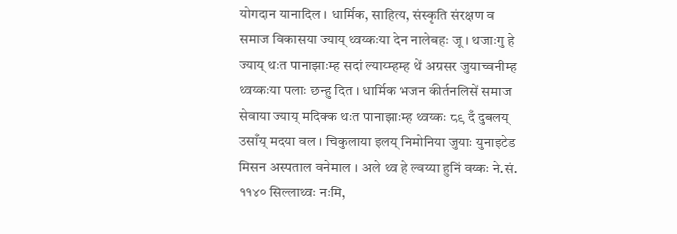योगदान यानादिल । धार्मिक, साहित्य, संस्कृति संरक्षण व समाज विकासया ज्याय् थ्वय्कःया देन नालेबहः जू । थजाःगु हे ज्याय् थःत पानाझाःम्ह सदां ल्याय्म्हम्ह थें अग्रसर जुयाच्वनीम्ह थ्वय्कःया पलाः छन्हु दित । धार्मिक भजन कीर्तनलिसें समाज सेवाया ज्याय् मदिक्क थःत पानाझाःम्ह थ्वय्कः ८९ दँ दुबलय् उसाँय् मदया वल । चिकुलाया इलय् निमोनिया जुयाः युनाइटेड मिसन अस्पताल वनेमाल । अले थ्व हे ल्वय्या हुनिं वय्कः ने.सं. ११४० सिल्लाथ्वः नःमि,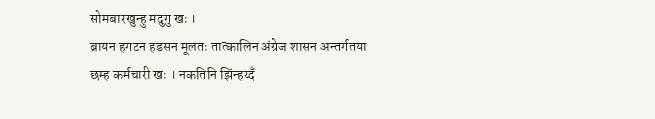सोमबारखुन्हु मदुगु खः ।
ब्रायन हगटन हडसन मूलतः तात्कालिन अंग्रेज शासन अन्तर्गतया छम्ह कर्मचारी खः । नकतिनि झिंन्हय्दँ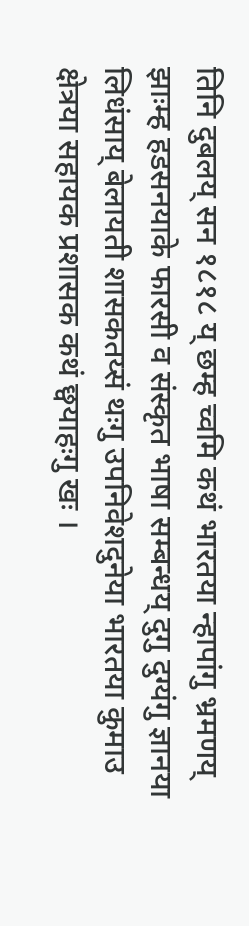तिनि दुबलय् सन १८१८ य् छम्ह च्वमि कथं भारतया न्हापांगु भ्रमणय् झाःम्ह हडसनयाके फारसी व संस्कृत भाषा सम्बन्धय् दुगु दुग्यंगु ज्ञानया लिधंसाय् बेलायती शासकतय्सं थःगु उपनिवेशदुनेया भारतया कुमाउ क्षेत्रया सहायक प्रशासक कथं छ्वयाहःगु खः ।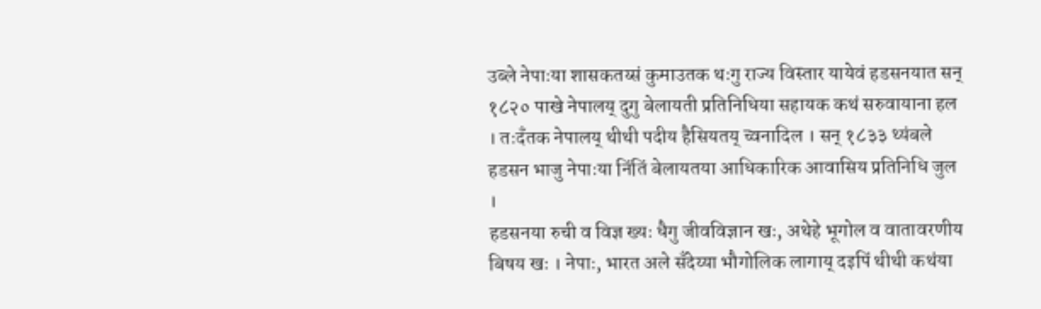उब्ले नेपाःया शासकतय्सं कुमाउतक थःगु राज्य विस्तार यायेवं हडसनयात सन् १८२० पाखे नेपालय् दुगु बेलायती प्रतिनिधिया सहायक कथं सरुवायाना हल । तःदँतक नेपालय् थीथी पदीय हैसियतय् च्वनादिल । सन् १८३३ थ्यंबले हडसन भाजु नेपाःया निंतिं बेलायतया आधिकारिक आवासिय प्रतिनिधि जुल ।
हडसनया रुची व विज्ञ ख्यः धैगु जीवविज्ञान खः, अथेहे भूगोल व वातावरणीय बिषय खः । नेपाः, भारत अले सँदेय्या भौगोलिक लागाय् दइपिं थीथी कथंया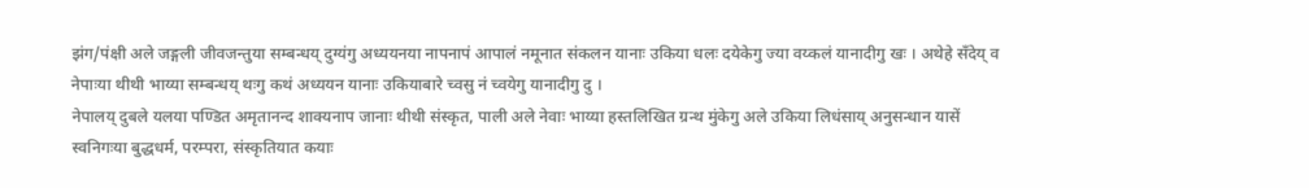झंग/पंक्षी अले जङ्गली जीवजन्तुया सम्बन्धय् दुग्यंगु अध्ययनया नापनापं आपालं नमूनात संकलन यानाः उकिया धलः दयेकेगु ज्या वय्कलं यानादीगु खः । अथेहे सँदेय् व नेपाःया थीथी भाय्या सम्बन्धय् थःगु कथं अध्ययन यानाः उकियाबारे च्वसु नं च्वयेगु यानादीगु दु ।
नेपालय् दुबले यलया पण्डित अमृतानन्द शाक्यनाप जानाः थीथी संस्कृत, पाली अले नेवाः भाय्या हस्तलिखित ग्रन्थ मुंकेगु अले उकिया लिधंसाय् अनुसन्धान यासें स्वनिगःया बुद्धधर्म, परम्परा, संस्कृतियात कयाः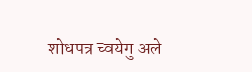शोधपत्र च्वयेगु अले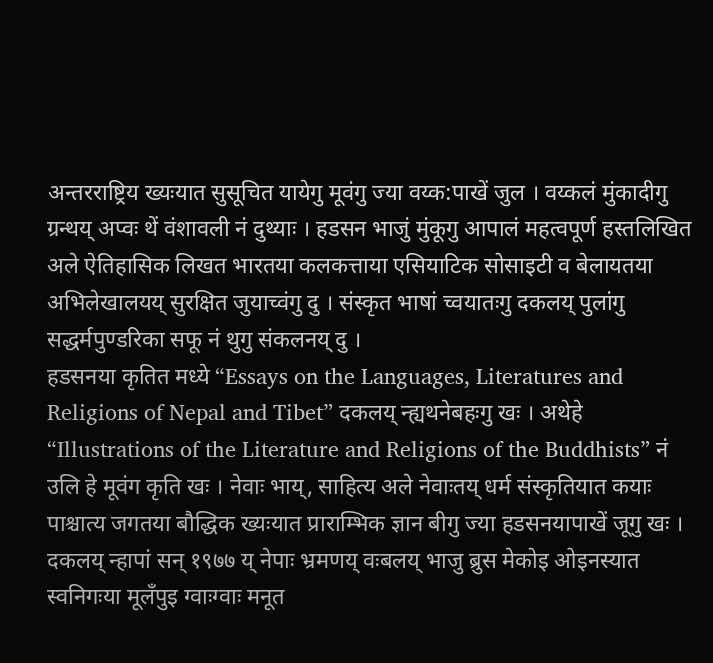अन्तरराष्ट्रिय ख्यःयात सुसूचित यायेगु मूवंगु ज्या वय्क:पाखें जुल । वय्कलं मुंकादीगु ग्रन्थय् अप्वः थें वंशावली नं दुथ्याः । हडसन भाजुं मुंकूगु आपालं महत्वपूर्ण हस्तलिखित अले ऐतिहासिक लिखत भारतया कलकत्ताया एसियाटिक सोसाइटी व बेलायतया अभिलेखालयय् सुरक्षित जुयाच्वंगु दु । संस्कृत भाषां च्वयातःगु दकलय् पुलांगु सद्धर्मपुण्डरिका सफू नं थुगु संकलनय् दु ।
हडसनया कृतित मध्ये “Essays on the Languages, Literatures and Religions of Nepal and Tibet” दकलय् न्ह्यथनेबहःगु खः । अथेहे “Illustrations of the Literature and Religions of the Buddhists” नं उलि हे मूवंग कृति खः । नेवाः भाय्, साहित्य अले नेवाःतय् धर्म संस्कृतियात कयाः पाश्चात्य जगतया बौद्धिक ख्यःयात प्राराम्भिक ज्ञान बीगु ज्या हडसनयापाखें जूगु खः ।
दकलय् न्हापां सन् १९७७ य् नेपाः भ्रमणय् वःबलय् भाजु ब्रुस मेकोइ ओइनस्यात स्वनिगःया मूलँपुइ ग्वाःग्वाः मनूत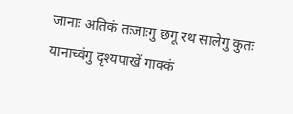जानाः अतिकं तःजाःगु छगू रथ सालेगु कुतः यानाच्वंगु दृश्यपाखें गाक्कं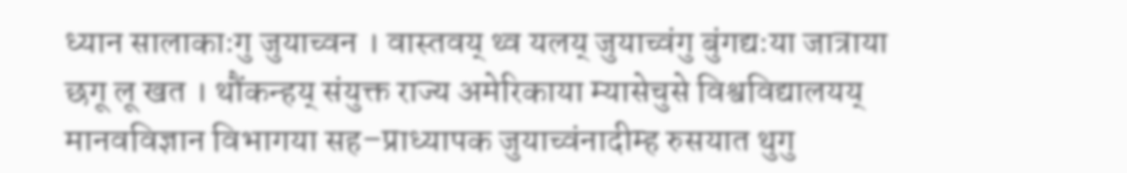ध्यान सालाकाःगु जुयाच्वन । वास्तवय् थ्व यलय् जुयाच्वंगु बुंगद्यःया जात्राया छगू लू खत । थौंकन्हय् संयुक्त राज्य अमेरिकाया म्यासेचुसे विश्वविद्यालयय् मानवविज्ञान विभागया सह–प्राध्यापक जुयाच्वंनादीम्ह रुसयात थुगु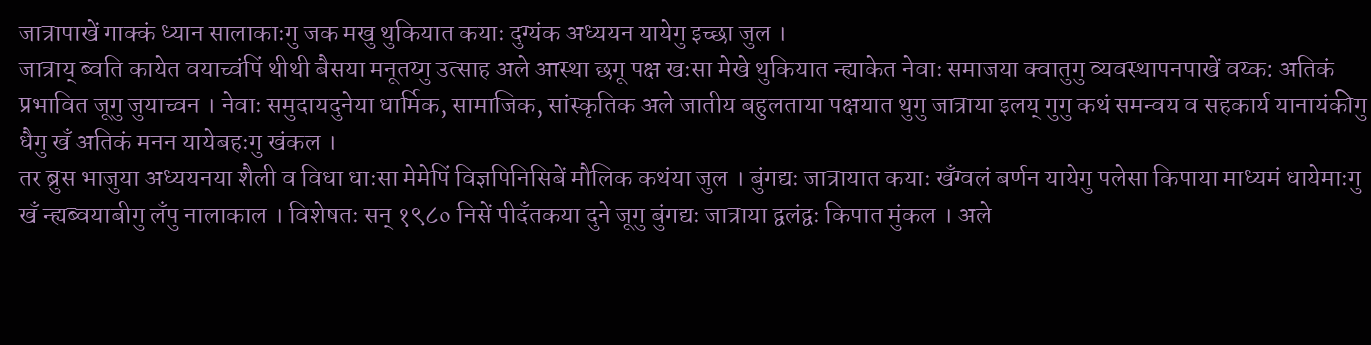जात्रापाखें गाक्कं ध्यान सालाकाःगु जक मखु थुकियात कयाः दुग्यंक अध्ययन यायेगु इच्छा जुल ।
जात्राय् ब्वति कायेत वयाच्वंपिं थीथी बैसया मनूतय्गु उत्साह अले आस्था छगू पक्ष खःसा मेखे थुकियात न्ह्याकेत नेवाः समाजया क्वातुगु व्यवस्थापनपाखें वय्क: अतिकं प्रभावित जूगु जुयाच्वन । नेवाः समुदायदुनेया धार्मिक, सामाजिक, सांस्कृतिक अले जातीय बहुलताया पक्षयात थुगु जात्राया इलय् गुगु कथं समन्वय व सहकार्य यानायंकीगु धैगु खँ अतिकं मनन यायेबहःगु खंकल ।
तर ब्रुस भाजुया अध्ययनया शैली व विधा धाःसा मेमेपिं विज्ञपिनिसिबें मौलिक कथंया जुल । बुंगद्यः जात्रायात कयाः खँग्वलं बर्णन यायेगु पलेसा किपाया माध्यमं धायेमाःगु खँ न्ह्यब्वयाबीगु लँपु नालाकाल । विशेषतः सन् १९८० निसें पीदँतकया दुने जूगु बुंगद्यः जात्राया द्वलंद्वः किपात मुंकल । अले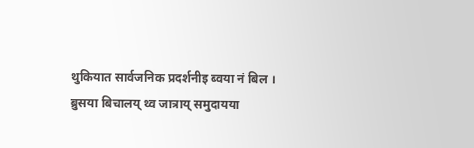थुकियात सार्वजनिक प्रदर्शनीइ ब्वया नं बिल ।
ब्रुसया बिचालय् थ्व जात्राय् समुदायया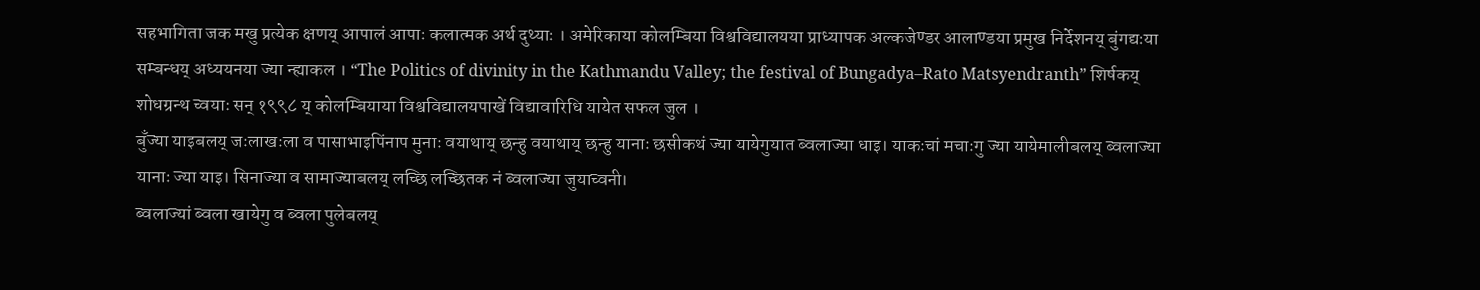सहभागिता जक मखु प्रत्येक क्षणय् आपालं आपाः कलात्मक अर्थ दुथ्याः । अमेरिकाया कोलम्बिया विश्वविद्यालयया प्राध्यापक अल्कजेण्डर आलाण्डया प्रमुख निर्देशनय् बुंगद्यःया सम्बन्धय् अध्ययनया ज्या न्ह्याकल । “The Politics of divinity in the Kathmandu Valley; the festival of Bungadya–Rato Matsyendranth” शिर्षकय् शोधग्रन्थ च्वयाः सन् १९९८ य् कोलम्बियाया विश्वविद्यालयपाखें विद्यावारिधि यायेत सफल जुल ।
बुँज्या याइबलय् जःलाखःला व पासाभाइपिंनाप मुनाः वयाथाय् छन्हु वयाथाय् छन्हु यानाः छसीकथं ज्या यायेगुयात ब्वलाज्या धाइ। याकःचां मचाःगु ज्या यायेमालीबलय् ब्वलाज्या यानाः ज्या याइ। सिनाज्या व सामाज्याबलय् लच्छि लच्छितक नं ब्वलाज्या जुयाच्वनी।
ब्वलाज्यां ब्वला खायेगु व ब्वला पुलेबलय्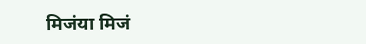मिजंया मिजं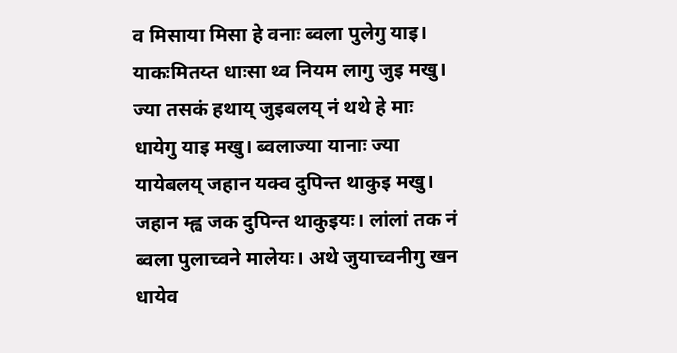व मिसाया मिसा हे वनाः ब्वला पुलेगु याइ। याकःमितय्त धाःसा थ्व नियम लागु जुइ मखु। ज्या तसकं हथाय् जुइबलय् नं थथे हे माः धायेगु याइ मखु। ब्वलाज्या यानाः ज्या यायेबलय् जहान यक्व दुपिन्त थाकुइ मखु। जहान म्ह्व जक दुपिन्त थाकुइयः। लांलां तक नं ब्वला पुलाच्वने मालेयः। अथे जुयाच्वनीगु खन धायेव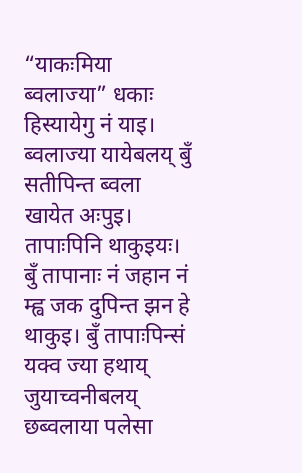“याकःमिया ब्वलाज्या” धकाः हिस्यायेगु नं याइ।
ब्वलाज्या यायेबलय् बुँ सतीपिन्त ब्वला खायेत अःपुइ। तापाःपिनि थाकुइयः। बुँ तापानाः नं जहान नं म्ह्व जक दुपिन्त झन हे थाकुइ। बुँ तापाःपिन्सं यक्व ज्या हथाय् जुयाच्वनीबलय् छब्वलाया पलेसा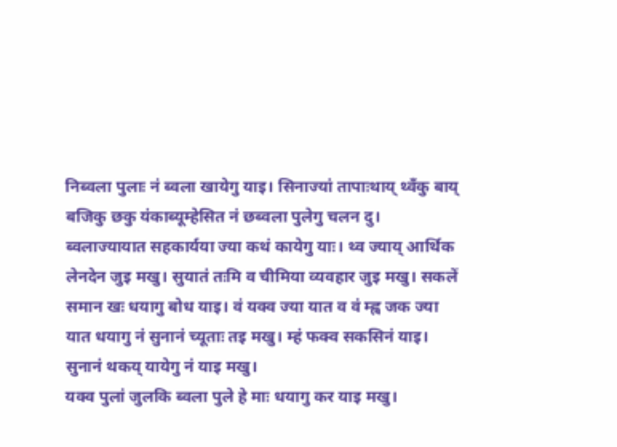निब्वला पुलाः नं ब्वला खायेगु याइ। सिनाज्यां तापाःथाय् थ्वँकु बाय् बजिकु छकु यंकाब्यूम्हेसित नं छब्वला पुलेगु चलन दु।
ब्वलाज्यायात सहकार्यया ज्या कथं कायेगु याः। थ्व ज्याय् आर्थिक लेनदेन जुइ मखु। सुयातं तःमि व चीमिया व्यवहार जुइ मखु। सकलें समान खः धयागु बोध याइ। वं यक्व ज्या यात व वं म्ह्व जक ज्या यात धयागु नं सुनानं च्यूताः तइ मखु। म्हं फक्व सकसिनं याइ। सुनानं थकय् यायेगु नं याइ मखु।
यक्व पुलां जुलकि ब्वला पुले हे माः धयागु कर याइ मखु।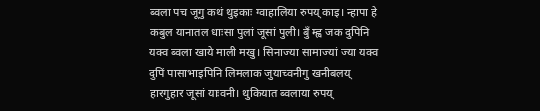ब्वला पच जूगु कथं थुइकाः ग्वाहालिया रुपय् काइ। न्हापा हे कबुल यानातल धाःसा पुलां जूसां पुली। बुँ म्ह्व जक दुपिनि यक्व ब्वला खाये माली मखु। सिनाज्या सामाज्यां ज्या यक्व दुपिं पासाभाइपिनि लिमलाक जुयाच्वनीगु खनीबलय् हारगुहार जूसां याःवनी। थुकियात ब्वलाया रुपय्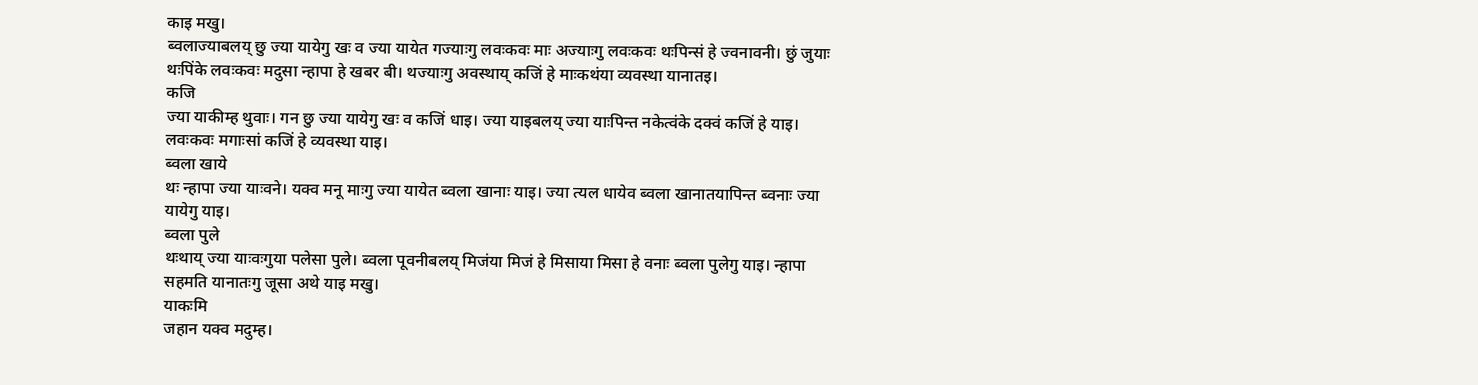काइ मखु।
ब्वलाज्याबलय् छु ज्या यायेगु खः व ज्या यायेत गज्याःगु लवःकवः माः अज्याःगु लवःकवः थःपिन्सं हे ज्वनावनी। छुं जुयाः थःपिंके लवःकवः मदुसा न्हापा हे खबर बी। थज्याःगु अवस्थाय् कजिं हे माःकथंया व्यवस्था यानातइ।
कजि
ज्या याकीम्ह थुवाः। गन छु ज्या यायेगु खः व कजिं धाइ। ज्या याइबलय् ज्या याःपिन्त नकेत्वंके दक्वं कजिं हे याइ। लवःकवः मगाःसां कजिं हे व्यवस्था याइ।
ब्वला खाये
थः न्हापा ज्या याःवने। यक्व मनू माःगु ज्या यायेत ब्वला खानाः याइ। ज्या त्यल धायेव ब्वला खानातयापिन्त ब्वनाः ज्या यायेगु याइ।
ब्वला पुले
थःथाय् ज्या याःवःगुया पलेसा पुले। ब्वला पूवनीबलय् मिजंया मिजं हे मिसाया मिसा हे वनाः ब्वला पुलेगु याइ। न्हापा सहमति यानातःगु जूसा अथे याइ मखु।
याकःमि
जहान यक्व मदुम्ह।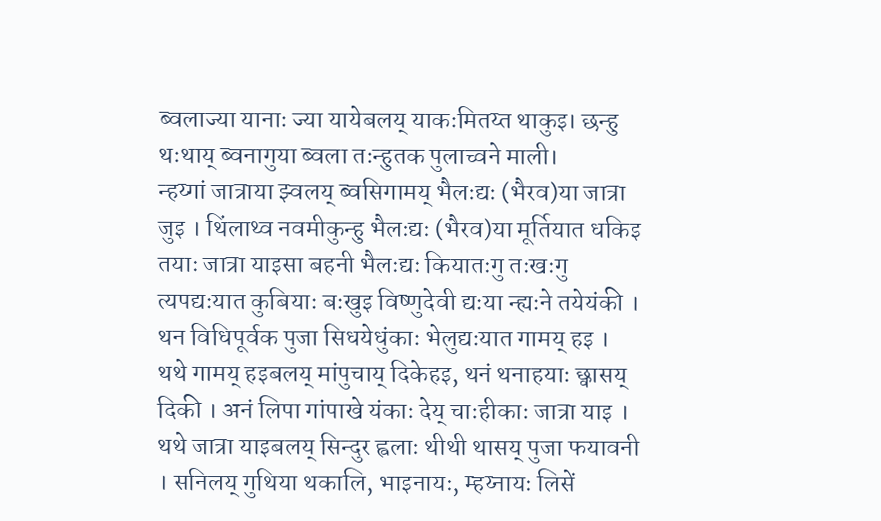ब्वलाज्या यानाः ज्या यायेबलय् याकःमितय्त थाकुइ। छन्हु थःथाय् ब्वनागुया ब्वला तःन्हुतक पुलाच्वने माली।
न्हय्गां जात्राया झ्वलय् ब्वसिगामय् भैलःद्यः (भैरव)या जात्रा जुइ । थिंलाथ्व नवमीकुन्हु भैलःद्यः (भैरव)या मूर्तियात धकिइ तयाः जात्रा याइसा बहनी भैलःद्यः कियातःगु तःखःगु त्यपद्यःयात कुबियाः बःखुइ विष्णुदेवी द्यःया न्ह्यःने तयेयंकी । थन विधिपूर्वक पुजा सिधयेधुंकाः भेलुद्यःयात गामय् हइ ।
थथे गामय् हइबलय् मांपुचाय् दिकेहइ, थनं थनाहयाः छ्वासय् दिकी । अनं लिपा गांपाखे यंकाः देय् चाःहीकाः जात्रा याइ । थथे जात्रा याइबलय् सिन्दुर ह्वलाः थीथी थासय् पुजा फयावनी । सनिलय् गुथिया थकालि, भाइनायः, म्हय्नायः लिसें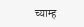च्याम्ह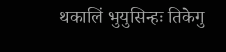थकालिं भुयुसिन्हः तिकेगु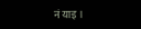नं याइ ।